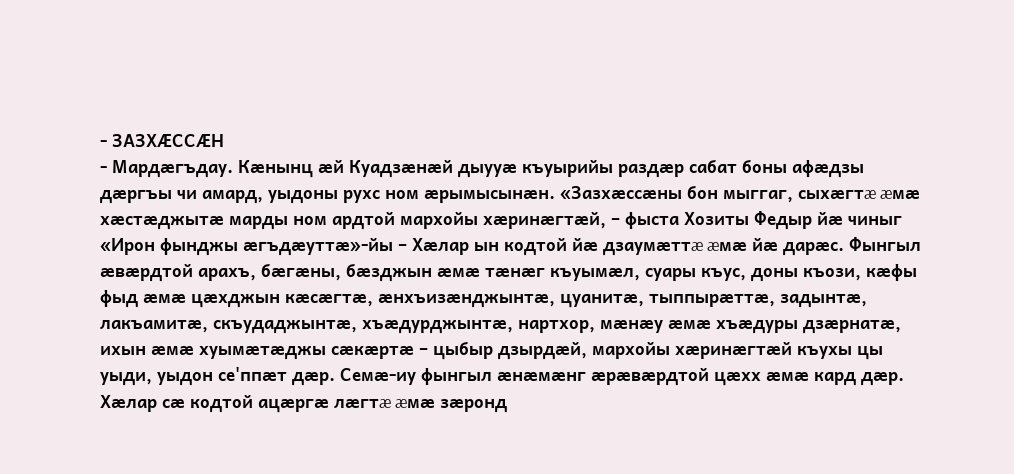- ЗАЗХÆССÆН
- Мардæгъдау. Кæнынц æй Куадзæнæй дыууæ къуырийы раздæр сабат боны афæдзы дæргъы чи амард, уыдоны рухс ном æрымысынæн. «Зазхæссæны бон мыггаг, сыхæгтæ æмæ хæстæджытæ марды ном ардтой мархойы хæринæгтæй, – фыста Хозиты Федыр йæ чиныг «Ирон фынджы æгъдæуттæ»-йы – Хæлар ын кодтой йæ дзаумæттæ æмæ йæ дарæс. Фынгыл æвæрдтой арахъ, бæгæны, бæзджын æмæ тæнæг къуымæл, суары къус, доны къози, кæфы фыд æмæ цæхджын кæсæгтæ, æнхъизæнджынтæ, цуанитæ, тыппырæттæ, задынтæ, лакъамитæ, скъудаджынтæ, хъæдурджынтæ, нартхор, мæнæу æмæ хъæдуры дзæрнатæ, ихын æмæ хуымæтæджы сæкæртæ – цыбыр дзырдæй, мархойы хæринæгтæй къухы цы уыди, уыдон се'ппæт дæр. Семæ-иу фынгыл æнæмæнг æрæвæрдтой цæхх æмæ кард дæр. Хæлар сæ кодтой ацæргæ лæгтæ æмæ зæронд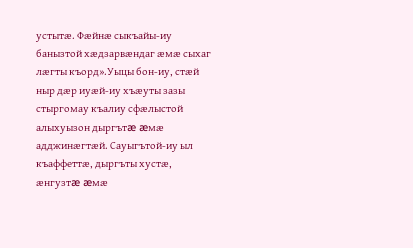устытæ. Фæйнæ сыкъайы-иу банызтой хæдзарвæндаг æмæ сыхаг лæгты къорд».Уыцы бон-иу, стæй ныр дæр иуæй-иу хъæуты зазы стыргомау къалиу сфæлыстой алыхуызон дыргътæ æмæ адджинæгтæй. Сауыгътой-иу ыл къаффеттæ, дыргъты хустæ, æнгузтæ æмæ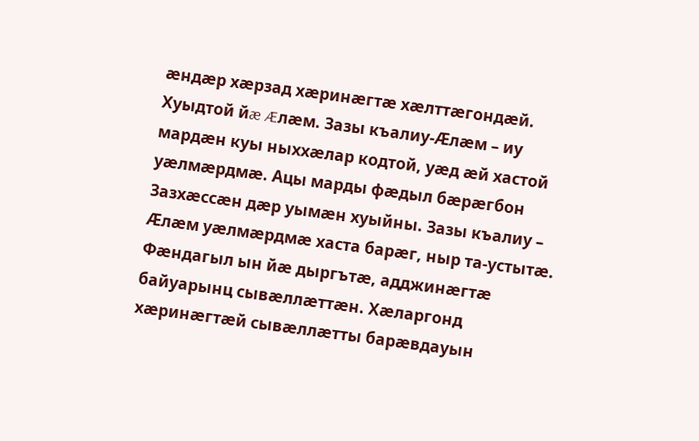æндæр хæрзад хæринæгтæ хæлттæгондæй. Хуыдтой йæ Æлæм. Зазы къалиу-Æлæм – иу мардæн куы ныххæлар кодтой, уæд æй хастой уæлмæрдмæ. Ацы марды фæдыл бæрæгбон Зазхæссæн дæр уымæн хуыйны. Зазы къалиу – Æлæм уæлмæрдмæ хаста барæг, ныр та-устытæ. Фæндагыл ын йæ дыргътæ, адджинæгтæ байуарынц сывæллæттæн. Хæларгонд хæринæгтæй сывæллæтты барæвдауын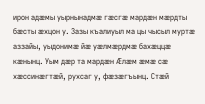ирон адæмы уырнынадмæ гæсгæ мардæн мæрдты бæсты æхцон у. Зазы къалиуыл ма цы чысыл муртæ аззайы, уыдонимæ йæ уæлмæрдмæ бахæццæ кæнынц. Уым дæр та мардæн Æлæм æмæ сæ хæссинæгтæй, рухсаг у, фæзæгъынц. Стæй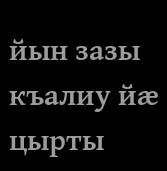йын зазы къалиу йæ цырты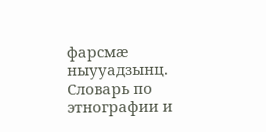фарсмæ ныууадзынц.
Словарь по этнографии и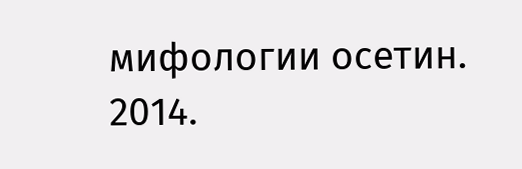мифологии осетин. 2014.